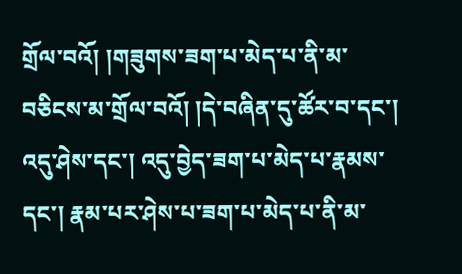གྲོལ་བའོ། །གཟུགས་ཟག་པ་མེད་པ་ནི་མ་བཅིངས་མ་གྲོལ་བའོ། །དེ་བཞིན་དུ་ཚོར་བ་དང་། འདུ་ཤེས་དང་། འདུ་བྱེད་ཟག་པ་མེད་པ་རྣམས་དང་། རྣམ་པར་ཤེས་པ་ཟག་པ་མེད་པ་ནི་མ་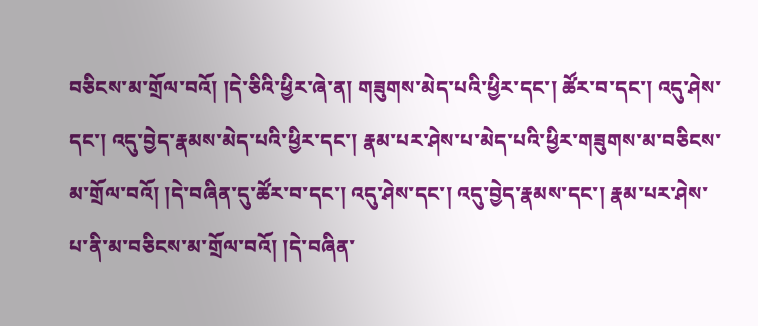བཅིངས་མ་གྲོལ་བའོ། །དེ་ཅིའི་ཕྱིར་ཞེ་ན། གཟུགས་མེད་པའི་ཕྱིར་དང་། ཚོར་བ་དང་། འདུ་ཤེས་དང་། འདུ་བྱེད་རྣམས་མེད་པའི་ཕྱིར་དང་། རྣམ་པར་ཤེས་པ་མེད་པའི་ཕྱིར་གཟུགས་མ་བཅིངས་མ་གྲོལ་བའོ། །དེ་བཞིན་དུ་ཚོར་བ་དང་། འདུ་ཤེས་དང་། འདུ་བྱེད་རྣམས་དང་། རྣམ་པར་ཤེས་པ་ནི་མ་བཅིངས་མ་གྲོལ་བའོ། །དེ་བཞིན་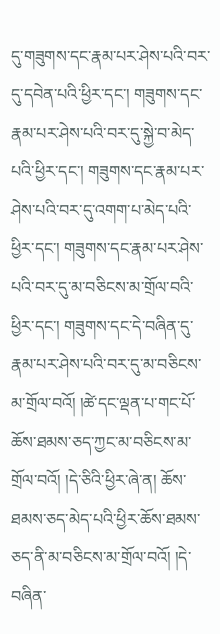དུ་གཟུགས་དང་རྣམ་པར་ཤེས་པའི་བར་དུ་དབེན་པའི་ཕྱིར་དང་། གཟུགས་དང་རྣམ་པར་ཤེས་པའི་བར་དུ་སྐྱེ་བ་མེད་པའི་ཕྱིར་དང་། གཟུགས་དང་རྣམ་པར་ཤེས་པའི་བར་དུ་འགག་པ་མེད་པའི་ཕྱིར་དང་། གཟུགས་དང་རྣམ་པར་ཤེས་པའི་བར་དུ་མ་བཅིངས་མ་གྲོལ་བའི་ཕྱིར་དང་། གཟུགས་དང་དེ་བཞིན་དུ་རྣམ་པར་ཤེས་པའི་བར་དུ་མ་བཅིངས་མ་གྲོལ་བའོ། །ཚེ་དང་ལྡན་པ་གང་པོ་ཆོས་ཐམས་ཅད་ཀྱང་མ་བཅིངས་མ་གྲོལ་བའོ། །དེ་ཅིའི་ཕྱིར་ཞེ་ན། ཆོས་ཐམས་ཅད་མེད་པའི་ཕྱིར་ཆོས་ཐམས་ཅད་ནི་མ་བཅིངས་མ་གྲོལ་བའོ། །དེ་བཞིན་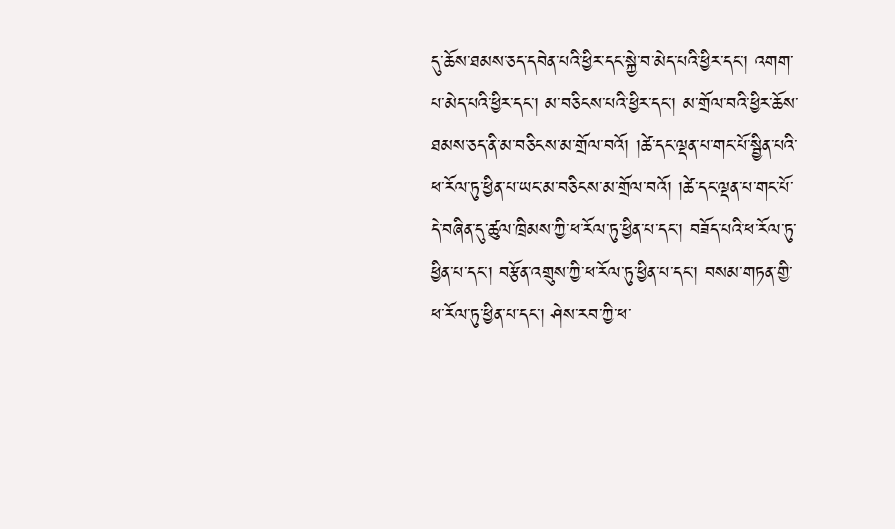དུ་ཆོས་ཐམས་ཅད་དབེན་པའི་ཕྱིར་དང་སྐྱེ་བ་མེད་པའི་ཕྱིར་དང་། འགག་པ་མེད་པའི་ཕྱིར་དང་། མ་བཅིངས་པའི་ཕྱིར་དང་། མ་གྲོལ་བའི་ཕྱིར་ཆོས་ཐམས་ཅད་ནི་མ་བཅིངས་མ་གྲོལ་བའོ། །ཚེ་དང་ལྡན་པ་གང་པོ་སྦྱིན་པའི་ཕ་རོལ་ཏུ་ཕྱིན་པ་ཡང་མ་བཅིངས་མ་གྲོལ་བའོ། །ཚེ་དང་ལྡན་པ་གང་པོ་དེ་བཞིན་དུ་ཚུལ་ཁྲིམས་ཀྱི་ཕ་རོལ་ཏུ་ཕྱིན་པ་དང་། བཟོད་པའི་ཕ་རོལ་ཏུ་ཕྱིན་པ་དང་། བརྩོན་འགྲུས་ཀྱི་ཕ་རོལ་ཏུ་ཕྱིན་པ་དང་། བསམ་གཏན་གྱི་ཕ་རོལ་ཏུ་ཕྱིན་པ་དང་། ཤེས་རབ་ཀྱི་ཕ་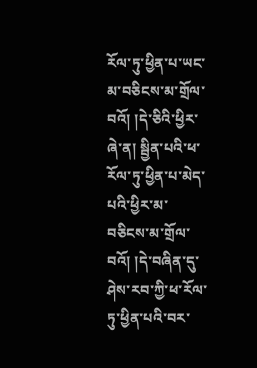རོལ་ཏུ་ཕྱིན་པ་ཡང་མ་བཅིངས་མ་གྲོལ་བའོ། །དེ་ཅིའི་ཕྱིར་ཞེ་ན། སྦྱིན་པའི་ཕ་རོལ་ཏུ་ཕྱིན་པ་མེད་པའི་ཕྱིར་མ་བཅིངས་མ་གྲོལ་བའོ། །དེ་བཞིན་དུ་ཤེས་རབ་ཀྱི་ཕ་རོལ་ཏུ་ཕྱིན་པའི་བར་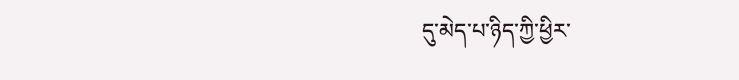དུ་མེད་པ་ཉིད་ཀྱི་ཕྱིར་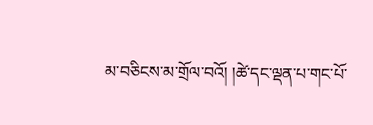མ་བཅིངས་མ་གྲོལ་བའོ། །ཚེ་དང་ལྡན་པ་གང་པོ་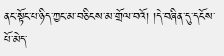ནང་སྟོང་པ་ཉིད་ཀྱང་མ་བཅིངས་མ་གྲོལ་བའོ། །དེ་བཞིན་དུ་དངོས་པོ་མེད་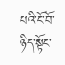པའི་ངོ་བོ་ཉིད་སྟོང་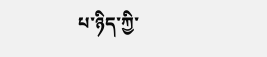པ་ཉིད་ཀྱི་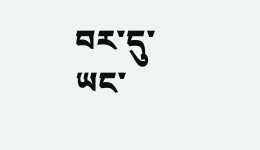བར་དུ་ཡང་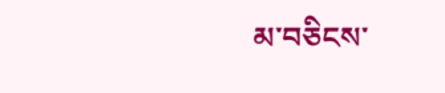མ་བཅིངས་